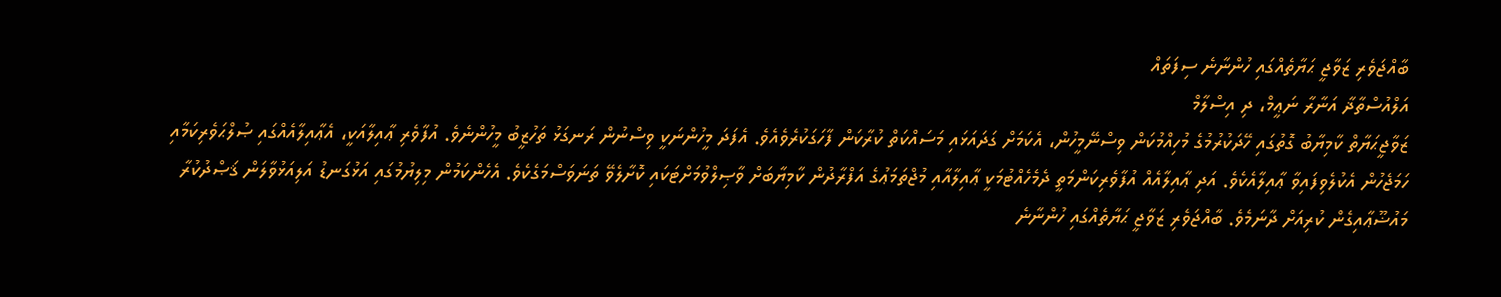ބާއްޖަވެރި ޒަވާޖީ ޙަޔާތެއްގައި ހުންނާނެ ސިފަތައް
އަލްއުސްތާޛާ އަނާރާ ނަޢީމް، ދި އިސްލާމް
ޒަވާޖީޙަޔާތް ކާމިޔާބު ގޮތުގައި ހޭދަކުރުމުގެ މުހިއްމުކަން ވިސްނޭމީހުން، އެކަމަށް ގަދައަޅައި މަސައްކަތް ކުރާކަން ފާހަގަކުރެވެއެވެ. އެފަދަ މީހުންނަކީ ވިސްނުން ރަނގަޅު ތަހުޒީބު މީހުންނެވެ. އުފާވެރި ޢާއިލާއަކީ، އެޢާއިލާއެއްގައި ޞުލްޙަވެރިކަމާއި ހަމަޖެހުން އެކުލެވިފައިވާ ޢާއިލާއެކެވެ. އަދި ޢާއިލާއެއް އުފާވެރިކަންމަތީ ދެމެހެއްޓުމަކީ ޢާއިލާއާއި މުޖްތަމަޢުގެ އަފްރާދުން ކާމިޔާބަށް ވާޞިލްވުމަށްޓަކައި ކޮށާލެވޭ ތަނަވަސްމަގެކެވެ. އެހެންކަމުން މިލިޔުމުގައި އަޅުގަނޑު އަލިއަޅުވާލަން ޤަޞްދުކުރާ މައުޟޫޢާއިގެން ކުރިއަށް ދާނަމެވެ. ބާއްޖަވެރި ޒަވާޖީ ޙަޔާތެއްގައި ހުންނާނެ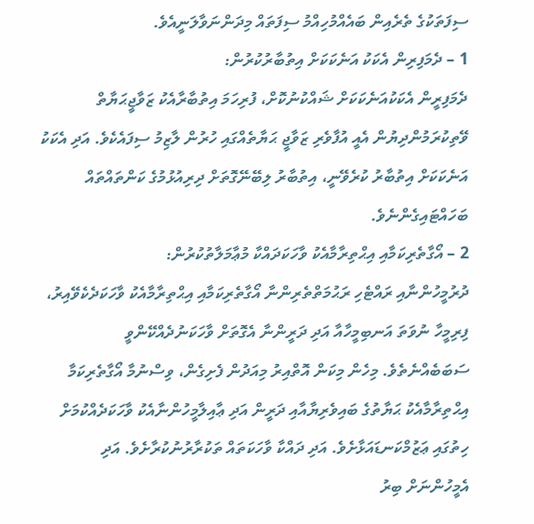ސިފަތަކުގެ ތެރެއިން ބައެއްމުހިއްމު ސިފަތައް މިދަންނަވާލަނީއެވެ.
1 – ދެމަފިރިން އެކަކު އަނެކަކަށް އިތުބާރުކުރުން:
ދެމަފިރީން އެކަކުއަނެކަކަށް ޝައްކުނުކޮށް، ފުރިހަމަ އިތުބާރާއެކު ޒަވާޖީޙަޔާތް ވޭތިކުރަމުންދިޔުން އެއީ އުފާވެރި ޒަވާޖީ ޙަޔާތެއްގައި ހުރުން ލާޒިމު ސިފައެކެވެ. އަދި އެކަކު އަނެކަކަށް އިތުބާރު ކުރެވޭނީ، އިތުބާރު ލިބޭނޭގޮތަށް ދިރިއުޅުމުގެ ކަންތައްތައް ބަހައްޓައިގެންނެވެ.
2 – އޯގާތެރިކަމާއި އިޙްތިރާމާއެކު ވާހަކަދައްކާ މުޢާމަލާތުކުރުން:
ދުރުމީހުންނާއި ރައްޓެހި ރަޙުމަތްތެރިންނާ އޯގާތެރިކަމާއި އިޙްތިރާމާއެކު ވާހަކަދެކެވޭއިރު، ފިރިމީހާ ނުވަތަ އަނބިމީހާއާ އަދި ދަރީންނާ އެގޮތަށް ވާހަކަނުދެއްކޭންވީ ސަބަބެއްނެތެވެ. މިހެން މިކަން އޮތްއިރު މިއަދުން ފެށިގެން، ވިސްނުމާ އޯގާތެރިކަމާ އިޙްތިރާމާއެކު ޙަޔާތުގެ ބައިވެރިޔާއާއި ދަރީން އަދި ޢާއިލާމީހުންނާއެކު ވާހަކަދެއްކުމަށް ހިތުގައި ޢަޒުމްކަނޑައަޅާށެވެ. އަދި ދައްކާ ވާހަކަތައް ތަކުރާރުނުކުރާށެވެ. އަދި އެމީހުންނަށް ބިރު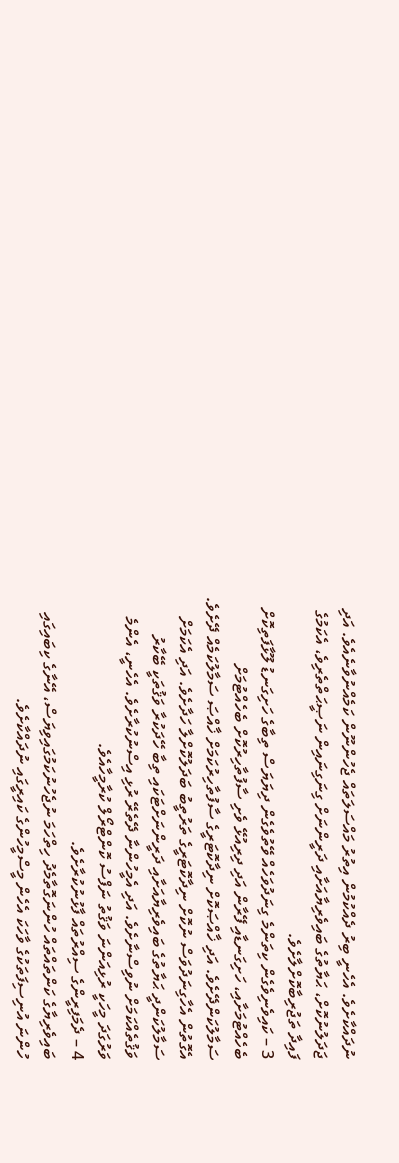ނުދައްކާށެވެ. އެހެނީ ބިރު ދެއްކުމުން އިތުރު މައްސަލަތައް ޖެހުންނޫން ކަމެއްނުވާނެއެވެ. އަދި ޖަދަލުނުކޮށް، ޙަޔާތުގެ ބައިވެރިޔާއަށާއި ދަރީންނަށް ގިނަގިނައިން ނަޞީޙަތްތެރިވެ، އެކަމުގެ ފައިދާ ތަޖުރިބާކޮށްލާށެވެ.
3 – ކައިވެނިވެގެން ކިތަންމެ ގިނަދުވަހެއް ވޭތުވެގެން ދިޔަޔަސް ތިބާގެ ހަށިގަނޑު ލޫޅާފަތިކޮށް ބެހެއްޓުމަށާއި، ހަށިގަނޑާއި ފޭރާން އަދި ދިރިއުޅޭ ވެށި ސާފުތާހިރުކޮށް ބެހެއްޓުމަށް ސަމާލުކަންދޭށެވެ. އަދި ޚާއްޞަކޮށް ނިދާކޮޓަރީގެ ސާފުތާހިރުކަމަށް ޚާއްޞަ ސަމާލުކަމެއް ދޭށެވެ. އެގޮތުން އެހާގިނަދުވަސް ނުކޮށް ނިދާކޮޓަރީގެ ތަރުތީބު ބަދަލުކޮށްލާ ހަދާށެވެ. އަދި އެކަމަށް ސަމާލުކަންދީ ޙަޔާތުގެ ބައިވެރިޔާއަށާއި ދަރީންނަށްޓަކައި ތިބާ ހޭދަކުރާ ވަޤުތަކީ ބޭކާރު ވަޤުތެއްކަމަށް ނުވިސްނާށެވެ. އަދި އެމީހުންނާ ދޭތެރޭ ރުޅި އިސްނުކުރާށެވެ. އެހެނީ، އެންމެ ވަރުގަދަ މީހަކީ ރުޅިއަންނަ ވަޤުތު ނަފްސު ކޮންޓްރޯލް ކުރާމީހާއެވެ.
4 – ދެމަފިރީންގެ ސިއްރުތައް ފާޅުނުކުރާށެވެ.
ބައިވެރިޔާގެ ކަންތައްތައް ހުންނަގޮތާމެދު ހިތްހަމަ ނުޖެހުނުކަމުގައިވިޔަސް، އޭނާގެ ކިބައިގައި ހުންނަ އުނިސިފަތަކުގެ ވާހަކަ އެހެން މީސްމީހުންގެ ކައިރީގައި ނުދައްކާށެވެ.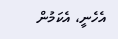އެހެނީ، އެކަމުން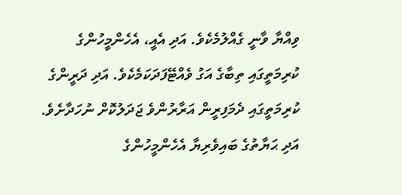ވިއްޔާ ވާނީ ގެއްލުމެކެވެ. އަދި އެއީ، އެހެންމީހުންގެ ކުރިމަތީގައި ތިބާގެ އަގު ވެއްޓޭފަދަކަމެކެވެ. އަދި ދަރީންގެ ކުރިމަތީގައި ދެމަފިރީން އަރާރުންވެ ޖަދަލުކޮށް ނުހަދާށެވެ. އަދި ޙަޔާތުގެ ބައިވެރިޔާ އެހެންމީހުންގެ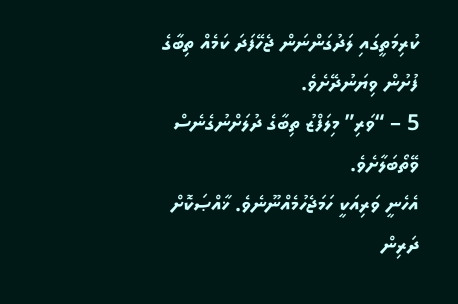ކުރިމަތީގައި ލަދުގަންނަން ޖެހޭފަދަ ކަމެއް ތިބާގެ ފުށުން ވިޔަނުދޭށެވެ.
5 – “ވަރި” މިލަފްޒު ތިބާގެ ދުލަށްނުގެނެސް ވޭތޯބަލާށެވެ.
އެހެނީ ވަރިއަކީ ހަމަޖެހުމެއްނޫނެވެ. ޚާއްޞަކޮށް ދަރިން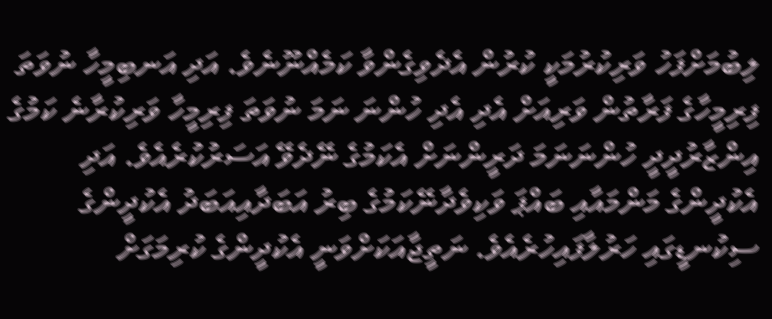ލިބުމަށްފަހު ވަރިކުރުމަކީ ކުރުން އެދެވިގެންވާ ކަމެއްނޫނެވެ. އަދި އަނބިމީހާ ނުވަތަ ފިރިމީހާގެ ފަރާތުން ވަރިއަށް އެދި އެދި ހުންނަ ނަމަ ނުވަތަ ފިރިމީހާ ވަރިކުރާނެ ކަމުގެ އިންޒާރުދީދީ ހުންނަނަމަ ދަރީންނަށް އެކަމުގެ ނޭދެވޭ އަސަރުކުރެއެވެ. އަދި އެކުދީންގެ މަންމައާއި ބައްޕަ ވަކިވެދާނޭކަމުގެ ބިރު އަބަދާއިއަބަދު އެކުދީންގެ ސިކުނޑީގައި ހަރުލާފައިހުރެއެވެ. ނަތީޖާއަކަށްވަނީ އެކުދީންގެ ކުރިމަގަށް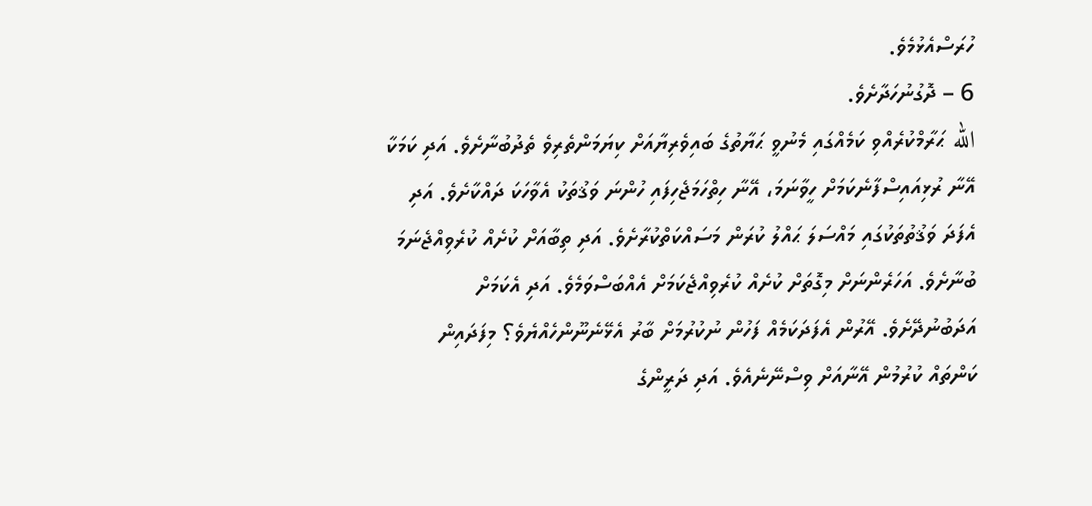ހުރަސްއެޅުމެވެ.
6 – ދޮގުނުހަދާށެވެ.
الله ޙަރާމްކުރެއްވި ކަމެއްގައި މެނުވީ ޙަޔާތުގެ ބައިވެރިޔާއަށް ކިޔަމަންތެރިވެ ތެދުބުނާށެވެ. އަދި ކަމަކާ އޭނާ ރުޅިއައިސްފާނެކަމަށް ހީވާނަމަ، އޭނާ ހިތްހަމަޖެހިފައި ހުންނަ ވަޤުތަކު އެވާހަކަ ދައްކާށެވެ. އަދި އެފަދަ ވަޤުތުތަކުގައި މައްސަލަ ޙައްލު ކުރަން މަސައްކަތްކުރާށެވެ. އަދި ތިބާއަށް ކުށެއް ކުރެވިއްޖެނަމަ ބުނާށެވެ. އަހަރެންނަށް މިގޮތަށް ކުށެއް ކުރެވިއްޖެކަމަށް އެއްބަސްވަމެވެ. އަދި އެކަމަށް އަދަބުނުދޭށެވެ. އޭރުން އެފަދަކަމެއް ފަހުން ނުކުރުމަށް ބާރު އެޅޭނެނޫންހެއްޔެވެ؟ މިފަދައިން ކަންތައް ކުރުމުން އޭނާއަށް ވިސްނޭނެއެވެ. އަދި ދަރީންގެ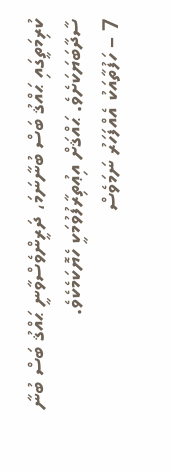ކުރިމަތީގައި ޙައްޤު ބަސް ބުނާނަމަ، ދަރީންވެސްވާނީ ޙައްޤު ބަސް ބުނާ ސާދާބަޔަކަށެވެ. ޙައްޤަށް އިޢުތިރާފުވުމަކީ ހެޔޮކަމެކެވެ.
7 – ހަފުތާއަކު އެއްފަހަރު ނަމަވެސް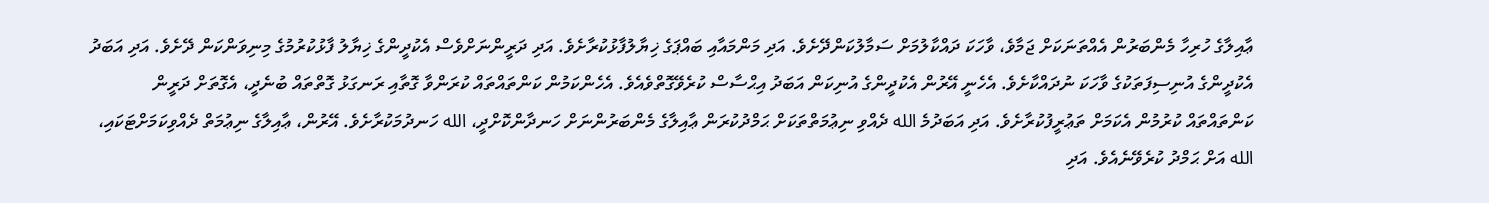ޢާއިލާގެ ހުރިހާ މެންބަރުން އެއްތަނަކަށް ޖަމާވެ، ވާހަކަ ދައްކާލުމަށް ސަމާލުކަންދޭށެވެ. އަދި މަންމައާއި ބައްޕަގެ ޚިޔާލުފާޅުކުރާށެވެ. އަދި ދަރީންނަށްވެސް އެކުދީންގެ ޚިޔާލު ފާޅުކުރުމުގެ މިނިވަންކަން ދޭށެވެ. އަދި އަބަދު އެކުދީންގެ އުނިސިފަތަކުގެ ވާހަކަ ނުދައްކާށެވެ. އެހެނީ އޭރުން އެކުދީންގެ އުނިކަން އަބަދު އިޙްސާސް ކުރެވޭގޮތްވެއެވެ. އެހެންކަމުން ކަންތައްތައް ކުރަންވާ ގޮތާއި ރަނގަޅު ގޮތްތައް ބުނެދީ، އެގޮތަށް ދަރީން ކަންތައްތައް ކުރުމުން އެކަމަށް ތަޢުރީފުކުރާށެވެ. އަދި އަބަދުމެ الله ދެއްވި ނިޢުމަތްތަކަށް ޙަމްދުކުރަން ޢާއިލާގެ މެންބަރުންނަށް ހަނދާންކޮށްދީ، الله ހަނދުމަކުރާށެވެ. އޭރުން، ޢާއިލާގެ ނިޢުމަތް ދެއްވިކަމަށްޓަކައި، الله އަށް ޙަމްދު ކުރެވޭނެއެވެ. އަދި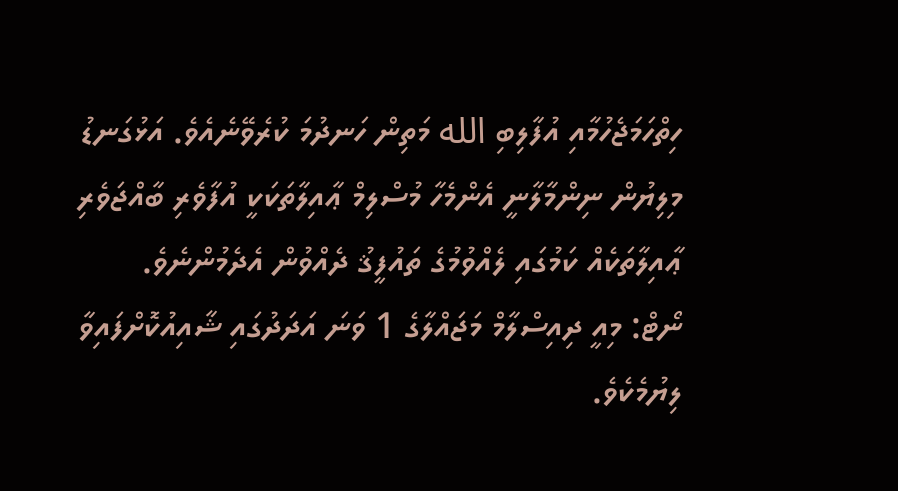ހިތްހަމަޖެހުމާއި އުފާލިބި الله މަތިން ހަނދުމަ ކުރެވޭނެއެވެ. އަޅުގަނޑު މިލިޔުން ނިންމާލާނީ އެންމެހާ މުސްލިމް ޢާއިލާތަކަކީ އުފާވެރި ބާއްޖަވެރި ޢާއިލާތަކެއް ކަމުގައި ލެއްވުމުގެ ތައުފީޤު ދެއްވުން އެދެމުންނެވެ.
ނޯޓް: މިއީ ދިއިސްލާމް މަޖައްލާގެ 1 ވަނަ އަދަދުގައި ޝާއިއުކޮށްފައިވާ ލިޔުމެކެވެ.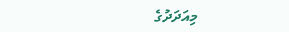މިއަދަދުގެ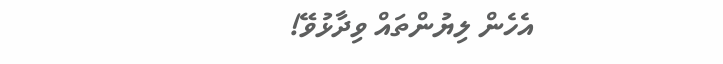އެހެން ލިޔުންތައް ވިދާޅުވޭ!